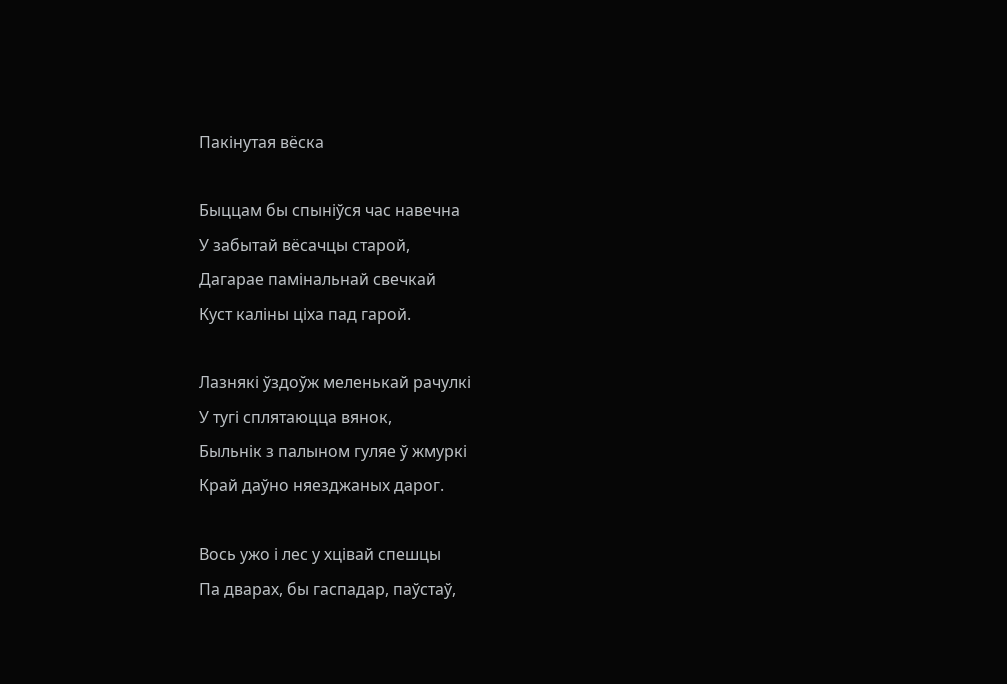Пакiнутая вёска

Быццам бы спыніўся час навечна
У забытай вёсачцы старой,
Дагарае памінальнай свечкай
Куст каліны ціха пад гарой.

Лазнякі ўздоўж меленькай рачулкі
У тугі сплятаюцца вянок,
Быльнік з палыном гуляе ў жмуркі
Край даўно няезджаных дарог.

Вось ужо і лес у хцівай спешцы
Па дварах, бы гаспадар, паўстаў,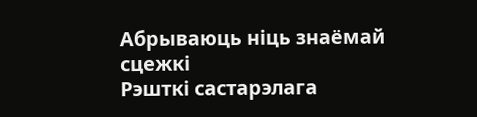Абрываюць ніць знаёмай сцежкі
Рэшткі састарэлага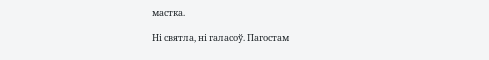мастка.

Ні святла, ні галасоў. Пагостам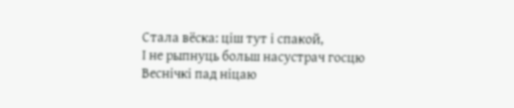Стала вёска: ціш тут і спакой,
І не рыпнуць больш насустрач госцю
Веснічкі пад ніцаю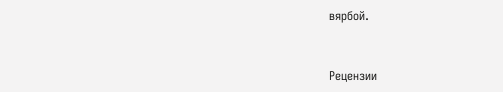вярбой.


Рецензии